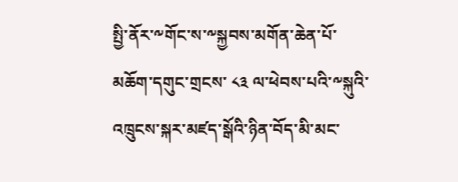སྤྱི་ནོར་༸གོང་ས་༸སྐྱབས་མགོན་ཆེན་པོ་མཆོག་དགུང་གྲངས་ ༨༣ ལ་ཕེབས་པའི་༸སྐུའི་འཁྲུངས་སྐར་མཛད་སྒོའི་ཉིན་བོད་མི་མང་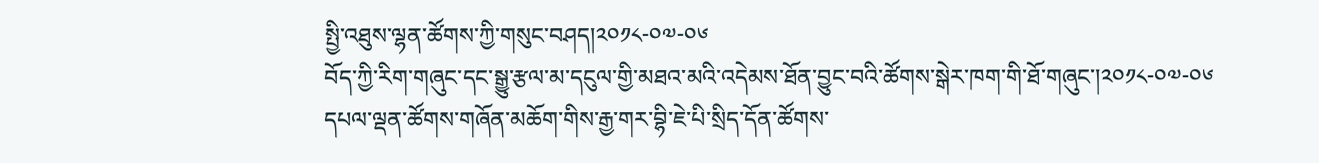སྤྱི་འཐུས་ལྷན་ཚོགས་ཀྱི་གསུང་བཤད།༢༠༡༨-༠༧-༠༦
བོད་ཀྱི་རིག་གཞུང་དང་སྒྱུ་རྩལ་མ་དངུལ་གྱི་མཐའ་མའི་འདེམས་ཐོན་བྱུང་བའི་ཚོགས་སྒེར་ཁག་གི་ཐོ་གཞུང་།༢༠༡༨-༠༧-༠༦
དཔལ་ལྡན་ཚོགས་གཞོན་མཆོག་གིས་རྒྱ་གར་བྷི་ཇེ་པི་སྲིད་དོན་ཚོགས་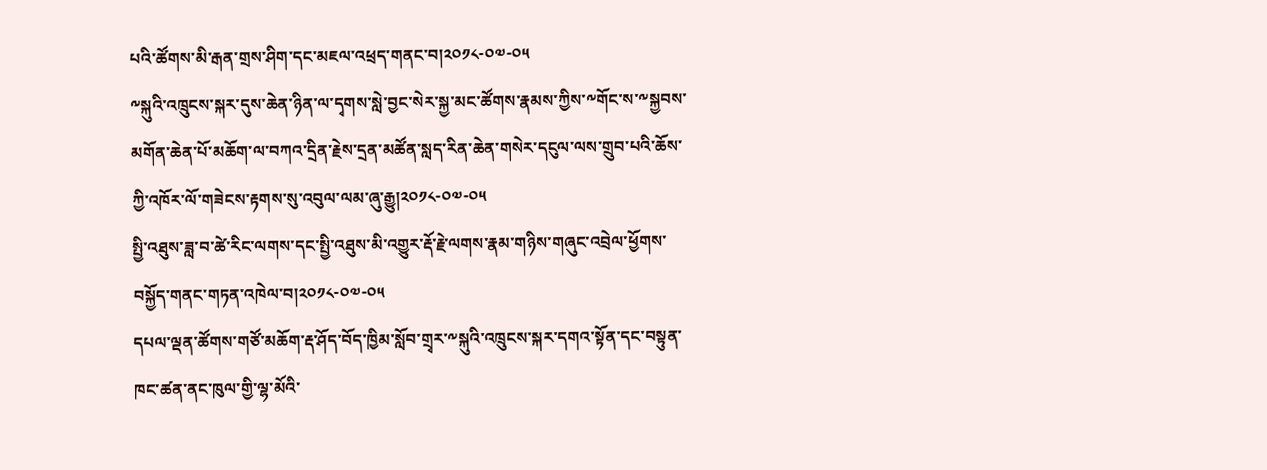པའི་ཚོགས་མི་རྒན་གྲས་ཤིག་དང་མཇལ་འཕྲད་གནང་བ།༢༠༡༨-༠༧-༠༥
༸སྐུའི་འཁྲུངས་སྐར་དུས་ཆེན་ཉིན་ལ་དྭགས་སླེ་བྱང་སེར་སྐྱ་མང་ཚོགས་རྣམས་ཀྱིས་༸གོང་ས་༸སྐྱབས་མགོན་ཆེན་པོ་མཆོག་ལ་བཀའ་དྲིན་རྗེས་དྲན་མཚོན་སླད་རིན་ཆེན་གསེར་དངུལ་ལས་གྲུབ་པའི་ཆོས་ཀྱི་འཁོར་ལོ་གཟེངས་རྟགས་སུ་འབུལ་ལམ་ཞུ་རྒྱུ།༢༠༡༨-༠༧-༠༥
སྤྱི་འཐུས་ཟླ་བ་ཚེ་རིང་ལགས་དང་སྤྱི་འཐུས་མི་འགྱུར་རྡོ་རྗེ་ལགས་རྣམ་གཉིས་གཞུང་འབྲེལ་ཕྱོགས་བསྐྱོད་གནང་གཏན་འཁེལ་བ།༢༠༡༨-༠༧-༠༥
དཔལ་ལྡན་ཚོགས་གཙོ་མཆོག་རྡ་ཤོད་བོད་ཁྱིམ་སློབ་གྲྭར་༸སྐུའི་འཁྲུངས་སྐར་དགའ་སྟོན་དང་བསྟུན་ཁང་ཚན་ནང་ཁུལ་གྱི་ལྷ་མོའི་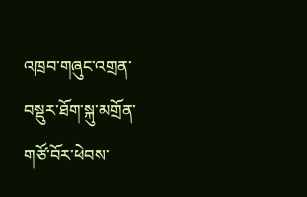འཁྲབ་གཞུང་འགྲན་བསྡུར་ཐོག་སྐུ་མགྲོན་གཙོ་བོར་ཕེབས་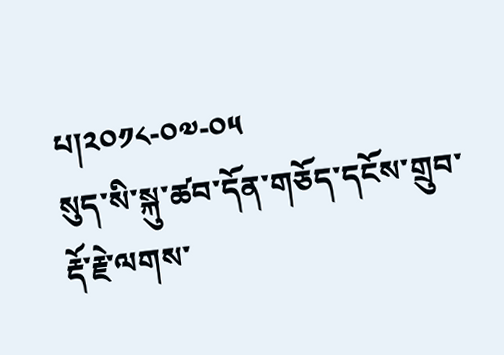པ།༢༠༡༨-༠༧-༠༥
སུད་སི་སྐུ་ཚབ་དོན་གཅོད་དངོས་གྲུབ་རྡོ་རྗེ་ལགས་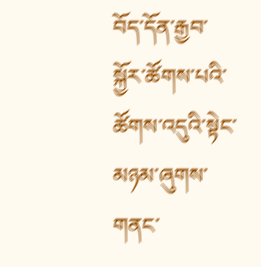བོད་དོན་རྒྱབ་སྐྱོར་ཚོགས་པའི་ཚོགས་འདུའི་སྟེང་མཉམ་ཞུགས་གནང་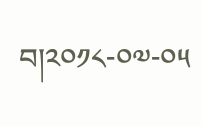བ།༢༠༡༨-༠༧-༠༥